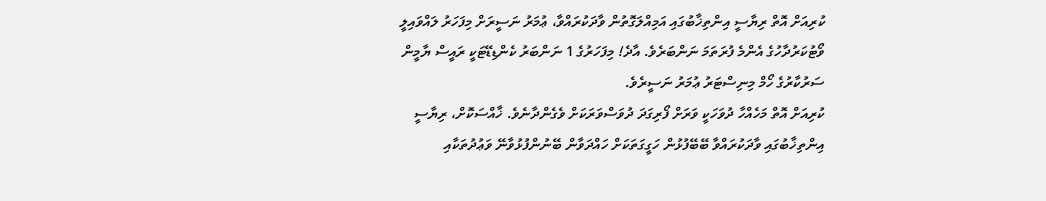ކުރިއަށް އޮތް ރިޔާސީ އިންތިޚާބުގައި އަމިއްލަގޮތުން ވާދަކުރައްވާ، ޢުމަރު ނަސީރަށް މިފަހަރު ލައްވައިލީ ވޯޓުކަރުދާހުގެ އެންމެ ފުރަތަމަ ނަންބަރެވެ. އާދެ! މިފަހަރުގެ 1 ނަންބަރު ކެންޑިޑޭޓަކީ ރައީސް ޔާމީން ސަރުކާރުގެ ހޯމް މިނިސްޓަރު ޢުމަރު ނަސީރެވެ.
ކުރިއަށް އޮތް މަހެއްހާ ދުވަހަކީ ވަރަށް ފޯރިގަދަ ދުވަސްވަރަކަށް ވެގެންދާނެވެ. ޚާއްސަކޮށް، ރިޔާސީ އިންތިޚާބުގައި ވާދަކުރައްވާ ބޭބޭފުޅުން ހަގީގަތަކަށް ހައްދަވާން ބޭނުންފުޅުވާނޭ ވަޢުދުތަކާއި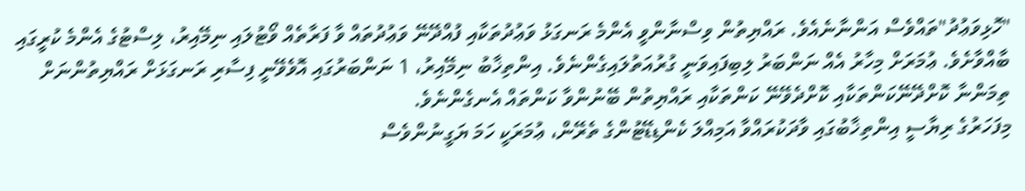"ހޮޅިވަޢުދު"ތައްވެސް އަންނާނެއެވެ. ރައްޔިތުން ވިސްނާންވީ އެންމެ ރަނގަޅު ވަޢުދުތަކާއި ފުއްދޭނޭ ވަޢުދުތައް ވާ ފަރާތެއް ވޯޓުލައި ނިމޭއިރު، ލިސްޓުގެ އެންމެ ކުރީގައި ބާއްވާށެވެ. ޢުމަރަށް މިހާރު އެއް ނަންބަރު ލިބިފައިވަނީ ގުރުއަތުލައިގެންނެވެ. އިންތިޚާބު ނިމޭއިރު، 1 ނަންބަރުގައި އޮވެވޭނީ ފިސާރި ރަނގަޅަށް ރައްޔިތުންނަށް ތިމަންނާ ކޮށްދޭނޭކަންތަކާއި ކޮށްދެވޭނޭ ކަންތަކާއި ރައްޔިތުން ބޭނުންވާ ކަންތައް އެނގެންނެވެ.
މިފަހަރުގެ ރިޔާސީ އިންތިޚާބުގައި ވާދަކުރައްވާ އަމިއްލަ ކެންޑިޑޭޓުންގެ ތެރޭން، ޢުމަރަކީ ހަމަ ޔަގީނުންވެސް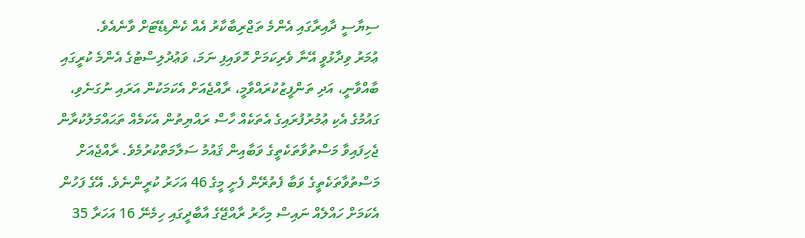ސިޔާސީ ދާއިރާގައި އެންމެ ތަޖްރިބާކާރު އެއް ކެންޑިޑޭޓަށް ވާނެއެވެ.
ޢުމަރު ވިދާޅުވީ އޭނާ ވެރިކަމަށް ހޮވައިފި ނަމަ، ވަޢުދުލިސްޓުގެ އެންމެ ކުރީގައި ބާއްވާނީ، އަދި ތަންފީޒުކުރައްވާމީ، ރާއްޖެއަށް އެކަމަކުން އަރައި ނުގަނެވި، ގައުމުގެ އެކި ޢުމުރުފުރައިގެ އެތަކެއް ހާސް ރައްޔިތުން އެކަމެއް ތަޙައްމަލުކުރާން ޖެހިފައިވާ މަސްތުވާތަކެތީގެ ވަބާއިން ޤައުމު ސަލާމަތްކުރުމެވެ. ރާއްޖެއަށް މަސްތުވާތަކެތީގެ ވަބާ ފެތުރޭން ފެށީ މީގެ 46 އަހަރު ކުރީންނެވެ. އޭގެ ފަހުން އެކަމަށް ހައްލެއް ނައިސް މިހާރު ރާއްޖޭގެ އާބާދީގައި ހިމެނޭ 16 އަހަރާ 35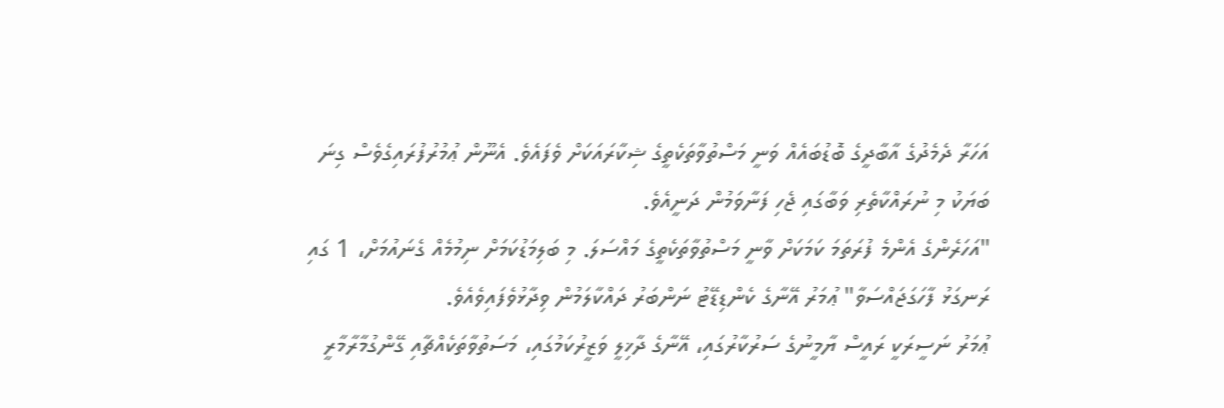އަހަރާ ދެމެދުގެ އާބާދީގެ ބޮޑުބައެއް ވަނީ މަސްތުވާތަކެތީގެ ޝިކާރައަކަށް ވެފައެވެ. އެނޫން ޢުމުރުފުރައިގެވެސް ގިނަ ބަޔަކު މި ނުރައްކާތެރި ވަބާގައި ޖެހި ފަނާވަމުން ދަނީއެވެ.
"އަހަރެންގެ އެންމެ ފުރަތަމަ ކަމަކަށް ވާނީ މަސްތުވާތަކެތީގެ މައްސަލަ. މި ބަލިމަޑުކަމަށް ނިމުމެއް ގެނައުމަށް، 1 ގައި ރަނގަޅު ފާހަގަޖައްސަވާ" ޢުމަރު އޭނާގެ ކެންޑިޑޭޓު ނަންބަރު ދައްކާލަމުން ވިދާޅުވެފައިވެއެވެ.
ޢުމަރު ނަސީރަކީ ރައީސް ޔާމީނުގެ ސަރުކާރުގައި، އޭނާގެ ދާޚިލީ ވަޒީރުކަމުގައި، މަސަތުވާތަކެއްޗާއި ގޭންގުމާރާމާރީ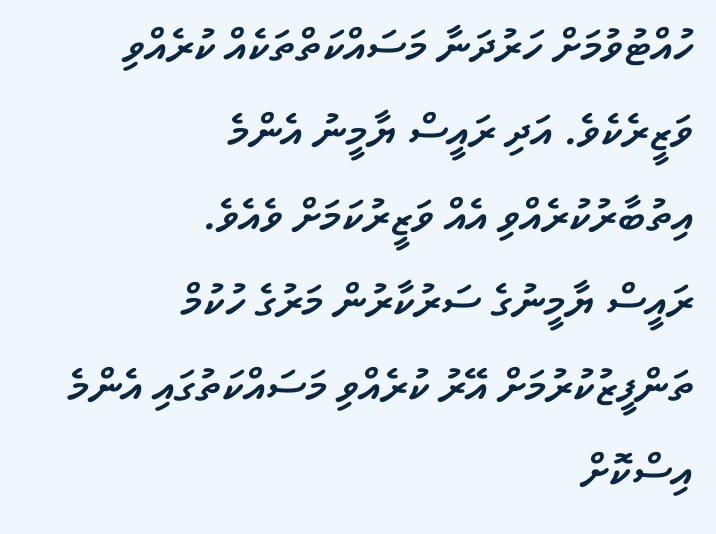ހުއްޓުވުމަށް ހަރުދަނާ މަސައްކަތްތަކެއް ކުރެއްވި ވަޒީރެކެވެ. އަދި ރައީސް ޔާމީނު އެންމެ އިތުބާރުކުރެއްވި އެއް ވަޒީރުކަމަށް ވެއެވެ.
ރައީސް ޔާމީނުގެ ސަރުކާރުން މަރުގެ ހުކުމް ތަންފީޒުކުރުމަށް އޭރު ކުރެއްވި މަސައްކަތުގައި އެންމެ އިސްކޮށް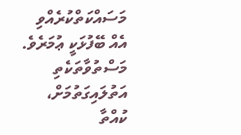މަސައްކަތްކުރެއްވި އެއް ބޭފުޅަކީ ޢުމަރެވެ. މަސްތުވާތަކެތި އަތުލައިގަތުމަށް، ކުއްތާ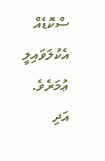ސްކޮޑެއް އެކުލަވައިލީ ޢުމަރެވެ. އަދި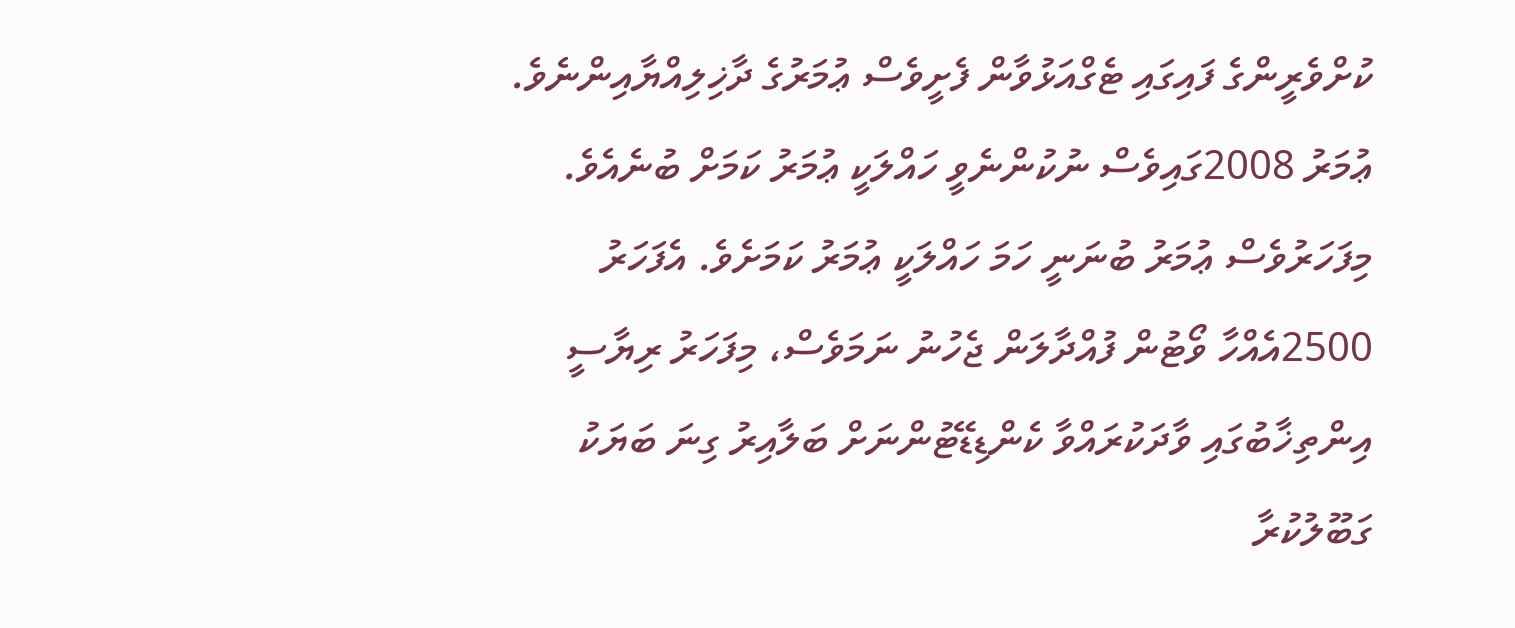ކުށްވެރީންގެ ފައިގައި ޓެގްއަޅުވާން ފެށީވެސް ޢުމަރުގެ ދާޚިލިއްޔާއިންނެވެ.
ޢުމަރު 2008ގައިވެސް ނުކުންނެވީ ހައްލަކީ ޢުމަރު ކަމަށް ބުނެއެވެ. މިފަހަރުވެސް ޢުމަރު ބުނަނީ ހަމަ ހައްލަކީ ޢުމަރު ކަމަށެވެ. އެފަހަރު 2500އެއްހާ ވޯޓުން ފުއްދާލަން ޖެހުނު ނަމަވެސް، މިފަހަރު ރިޔާސީ އިންތިޚާބުގައި ވާދަކުރައްވާ ކެންޑިޑޭޓުންނަށް ބަލާއިރު ގިނަ ބަޔަކު ގަބޫލުކުރާ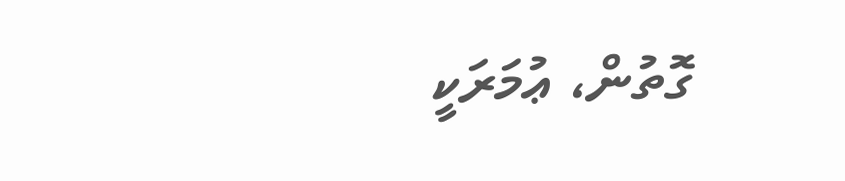ގޮތުން، ޢުމަރަކީ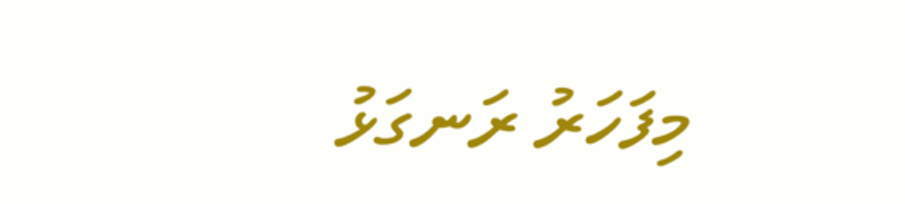މިފަހަރު ރަނގަޅު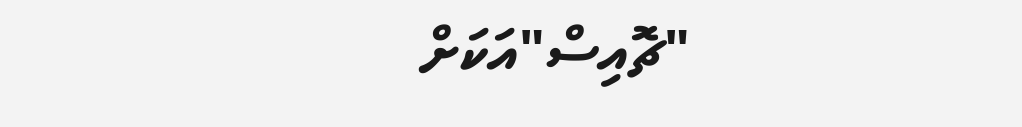"ޗޮއިސް"އަކަށް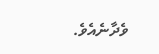ވެދާނެއެވެ.